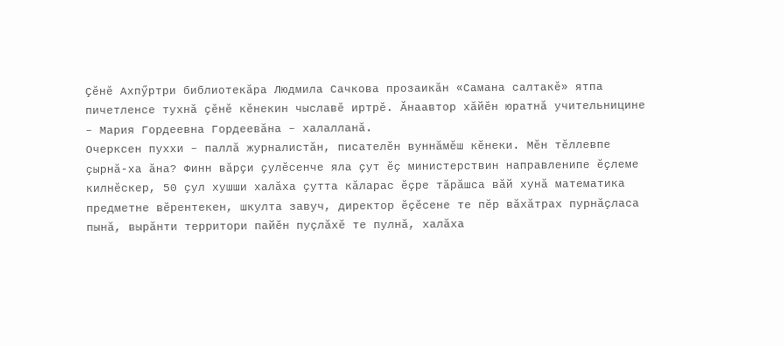Ҫӗнӗ Ахпӳртри библиотекăра Людмила Сачкова прозаикӑн «Самана салтакӗ» ятпа пичетленсе тухнă ҫӗнӗ кĕнекин чыславӗ иртрӗ. Ӑнаавтор хăйĕн юратнă учительницине – Мария Гордеевна Гордеевăна – халалланă.
Очерксен пуххи – паллă журналистӑн, писателӗн вуннăмĕш кĕнеки. Мӗн тĕллевпе ҫырнӑ-ха ӑна? Финн вӑрҫи ҫулӗсенче яла ҫут ӗҫ министерствин направленипе ӗҫлеме килнӗскер, 50 ҫул хушши халӑха ҫутта кăларас ӗҫре тӑрӑшса вăй хунă математика предметне вĕрентекен, шкулта завуч, директор ӗҫӗсене те пӗр вӑхӑтрах пурнӑҫласа пынă, вырăнти территори пайӗн пуçлăхĕ те пулнă, халăха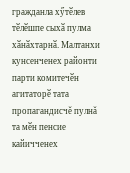гражданла хӳтӗлев тӗлӗшпе сыхӑ пулма хӑнӑхтарнӑ. Малтанхи кунсенченех районти парти комитечӗн агитаторӗ тата пропагандисчĕ пулнă та мӗн пенсие кайичченех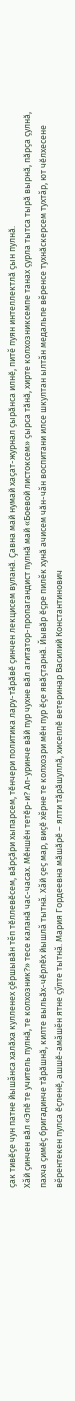ҫак тивӗҫе чун патне йышăнса халӑха кулленех ҫӗршывӑн тĕп тӗллевӗсем, вӑрҫӑри хыпарсем, тӗнчери политика лару-тӑрӑвӗ ҫинчен лекцисем вуланӑ. Ҫавна май нумай хаҫат-журнал ҫырӑнса илнӗ, питĕ пуян интеллектлӑ ҫын пулнӑ.
Хăй ҫинчен вӑл «Эпӗ те учитель пулнӑ, те колхозник?» тесе каланӑ час-часах. Мӗншӗн тетӗр-и? Ал-уринче вӑй пур чухне вӑл агитатор-пропагандист пулнӑ май «Боевой листоксем» ҫырса тӑнӑ, хирте колхозниксемпе танах ҫурла тытса тырӑ вырнӑ, пӑрҫа ҫулнӑ, пахча ҫимӗҫ бригадинче тӑрӑшнӑ, килте выльӑх-чӗрлӗх йышлă тытнă. Хăй ҫеҫ мар, виҫӗ хĕрне те колхозри мӗн пур ӗҫе явӑҫтарнӑ. Йывӑр ӗҫре пилĕк хунӑ ачисем чӑн-чăн воспитани илсе шкултан ылтăн медальпе вĕренсе тухнӑскерсем тухтăр, ют чӗлхесене вĕрентекен пулса ӗҫленӗ, ашшӗ-амăшĕн ятне ҫӳлте тытнă. Мария Гордеевна мӑшӑрӗ – ялти тӑрӑшуллӑ, хисеплӗ ветеринар Василий Константинович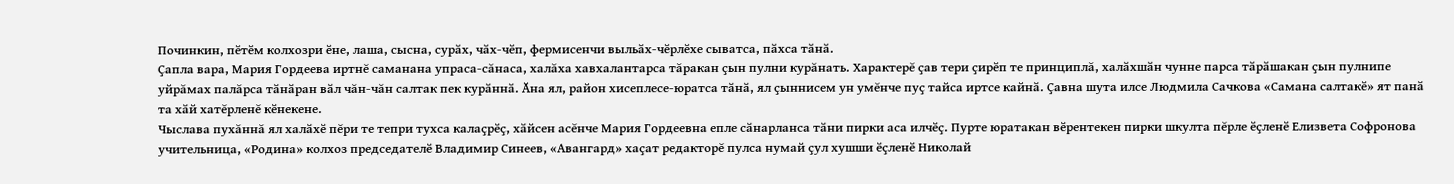Починкин, пӗтӗм колхозри ӗне, лаша, сысна, сурӑх, чӑх-чӗп, фермисенчи выльӑх-чӗрлӗхе сыватса, пӑхса тӑнӑ.
Ҫапла вара, Мария Гордеева иртнĕ саманана упраса-сăнаса, халăха хавхалантарса тăракан ҫын пулни курăнать. Характерĕ ҫав тери ҫирӗп те принциплă, халӑхшӑн чунне парса тӑрӑшакан ҫын пулнипе уйрăмах палăрса тӑнӑран вӑл чăн-чăн салтак пек курӑннӑ. Ӑна ял, район хисеплесе-юратса тӑнӑ, ял ҫыннисем ун умĕнче пуҫ тайса иртсе кайнӑ. Ҫавна шута илсе Людмила Сачкова «Самана салтакӗ» ят панӑ та хӑй хатĕрленĕ кӗнекене.
Чыслава пухăннă ял халӑхӗ пĕри те тепри тухса калаҫрӗҫ, хӑйсен асĕнче Мария Гордеевна епле сӑнарланса тӑни пирки аса илчӗҫ. Пурте юратакан вӗрентекен пирки шкулта пĕрле ӗҫленӗ Елизвета Софронова учительница, «Родина» колхоз председателӗ Владимир Синеев, «Авангард» хаҫат редакторĕ пулса нумай ҫул хушши ӗҫленӗ Николай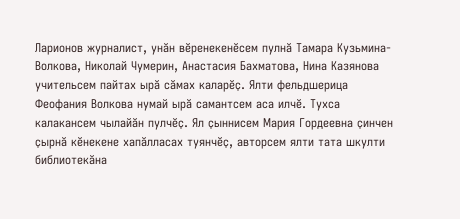Ларионов журналист, унăн вĕренекенĕсем пулнă Тамара Кузьмина-Волкова, Николай Чумерин, Анастасия Бахматова, Нина Казянова учительсем пайтах ырӑ сăмах каларĕҫ. Ялти фельдшерица Феофания Волкова нумай ырӑ самантсем аса илчӗ. Тухса калакансем чылайăн пулчӗҫ. Ял ҫыннисем Мария Гордеевна ҫинчен ҫырнӑ кӗнекене хапӑлласах туянчӗҫ, авторсем ялти тата шкулти библиотекӑна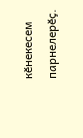кӗнекесем парнелерӗҫ.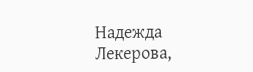Надежда Лекерова,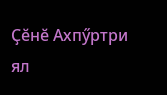Ҫӗнӗ Ахпӳртри
ял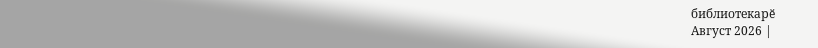библиотекарӗ
Август 2026 |